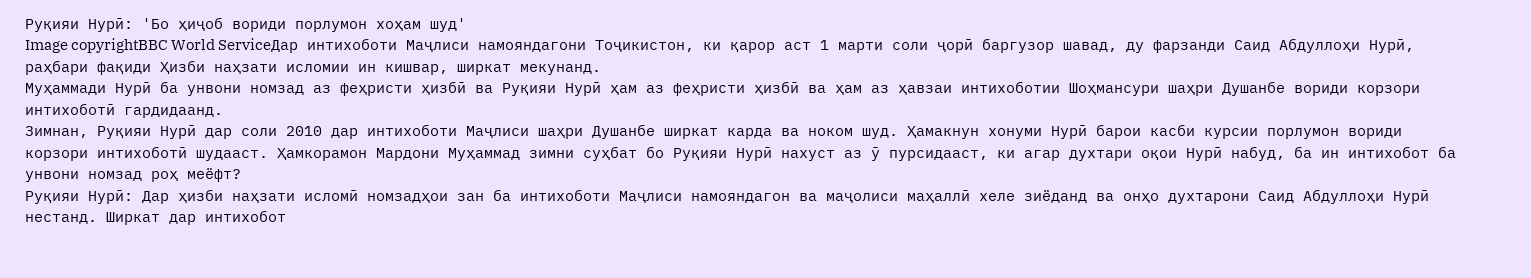Руқияи Нурӣ: 'Бо ҳиҷоб вориди порлумон хоҳам шуд'
Image copyrightBBC World ServiceДар интихоботи Маҷлиси намояндагони Тоҷикистон, ки қарор аст 1 марти соли ҷорӣ баргузор шавад, ду фарзанди Саид Абдуллоҳи Нурӣ, раҳбари фақиди Ҳизби наҳзати исломии ин кишвар, ширкат мекунанд.
Муҳаммади Нурӣ ба унвони номзад аз феҳристи ҳизбӣ ва Руқияи Нурӣ ҳам аз феҳристи ҳизбӣ ва ҳам аз ҳавзаи интихоботии Шоҳмансури шаҳри Душанбе вориди корзори интихоботӣ гардидаанд.
Зимнан, Руқияи Нурӣ дар соли 2010 дар интихоботи Маҷлиси шаҳри Душанбе ширкат карда ва ноком шуд. Ҳамакнун хонуми Нурӣ барои касби курсии порлумон вориди корзори интихоботӣ шудааст. Ҳамкорамон Мардони Муҳаммад зимни суҳбат бо Руқияи Нурӣ нахуст аз ӯ пурсидааст, ки агар духтари оқои Нурӣ набуд, ба ин интихобот ба унвони номзад роҳ меёфт?
Руқияи Нурӣ: Дар ҳизби наҳзати исломӣ номзадҳои зан ба интихоботи Маҷлиси намояндагон ва маҷолиси маҳаллӣ хеле зиёданд ва онҳо духтарони Саид Абдуллоҳи Нурӣ нестанд. Ширкат дар интихобот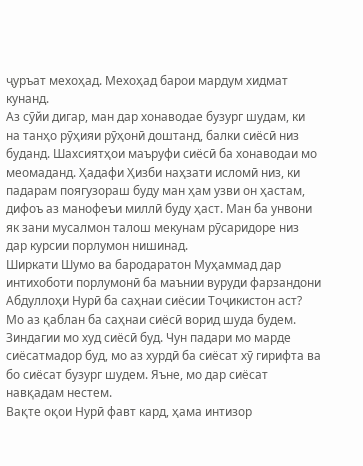ҷуръат мехоҳад. Мехоҳад барои мардум хидмат кунанд.
Аз сӯйи дигар, ман дар хонаводае бузург шудам, ки на танҳо рӯҳияи рӯҳонӣ доштанд, балки сиёсӣ низ буданд. Шахсиятҳои маъруфи сиёсӣ ба хонаводаи мо меомаданд. Ҳадафи Ҳизби наҳзати исломӣ низ, ки падарам поягузораш буду ман ҳам узви он ҳастам, дифоъ аз манофеъи миллӣ буду ҳаст. Ман ба унвони як зани мусалмон талош мекунам рӯсаридоре низ дар курсии порлумон нишинад.
Ширкати Шумо ва бародаратон Муҳаммад дар интихоботи порлумонӣ ба маънии вуруди фарзандони Абдуллоҳи Нурӣ ба саҳнаи сиёсии Тоҷикистон аст?
Мо аз қаблан ба саҳнаи сиёсӣ ворид шуда будем. Зиндагии мо худ сиёсӣ буд. Чун падари мо марде сиёсатмадор буд, мо аз хурдӣ ба сиёсат хӯ гирифта ва бо сиёсат бузург шудем. Яъне, мо дар сиёсат навқадам нестем.
Вақте оқои Нурӣ фавт кард, ҳама интизор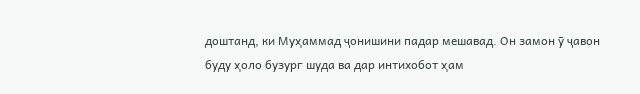доштанд, ки Муҳаммад ҷонишини падар мешавад. Он замон ӯ ҷавон буду ҳоло бузург шуда ва дар интихобот ҳам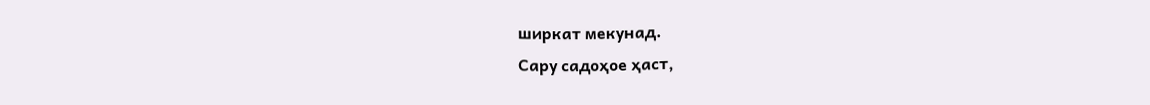ширкат мекунад.
Сару садоҳое ҳаст,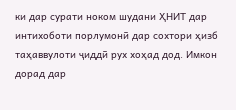ки дар сурати ноком шудани ҲНИТ дар интихоботи порлумонӣ дар сохтори ҳизб таҳаввулоти ҷиддӣ рух хоҳад дод. Имкон дорад дар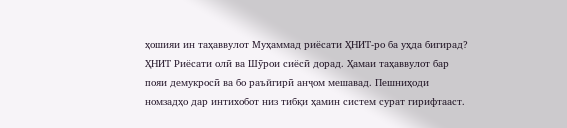ҳошияи ин таҳаввулот Муҳаммад риёсати ҲНИТ-ро ба уҳда бигирад?
ҲНИТ Риёсати олӣ ва Шӯрои сиёсӣ дорад. Ҳамаи таҳаввулот бар пояи демукросӣ ва бо раъйгирӣ анҷом мешавад. Пешниҳоди номзадҳо дар интихобот низ тибқи ҳамин систем сурат гирифтааст.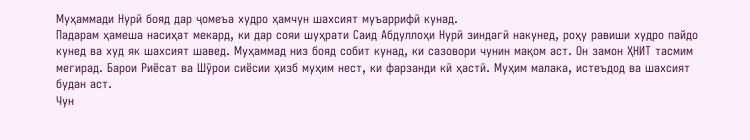Муҳаммади Нурӣ бояд дар ҷомеъа худро ҳамчун шахсият муъаррифӣ кунад.
Падарам ҳамеша насиҳат мекард, ки дар сояи шуҳрати Саид Абдуллоҳи Нурӣ зиндагӣ накунед, роҳу равиши худро пайдо кунед ва худ як шахсият шавед. Муҳаммад низ бояд собит кунад, ки сазовори чунин мақом аст. Он замон ҲНИТ тасмим мегирад. Барои Риёсат ва Шӯрои сиёсии ҳизб муҳим нест, ки фарзанди кӣ ҳастӣ. Муҳим малака, истеъдод ва шахсият будан аст.
Чун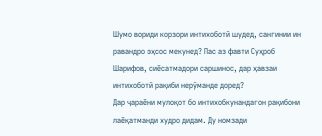Шумо вориди корзори интихоботӣ шудед, сангинии ин равандро эҳсос мекунед? Пас аз фавти Суҳроб Шарифов, сиёсатмадори саршинос, дар ҳавзаи интихоботӣ рақиби нерӯманде доред?
Дар ҷараёни мулоқот бо интихобкунандагон рақибони лаёқатманди худро дидам. Ду номзади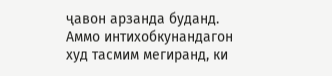ҷавон арзанда буданд. Аммо интихобкунандагон худ тасмим мегиранд, ки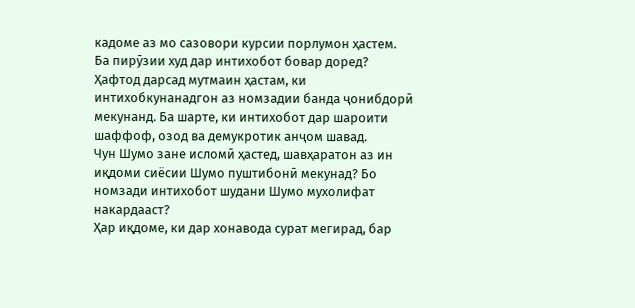кадоме аз мо сазовори курсии порлумон ҳастем.
Ба пирӯзии худ дар интихобот бовар доред?
Ҳафтод дарсад мутмаин ҳастам, ки интихобкунанадгон аз номзадии банда ҷонибдорӣ мекунанд. Ба шарте, ки интихобот дар шароити шаффоф, озод ва демукротик анҷом шавад.
Чун Шумо зане исломӣ ҳастед, шавҳаратон аз ин иқдоми сиёсии Шумо пуштибонӣ мекунад? Бо номзади интихобот шудани Шумо мухолифат накардааст?
Ҳар иқдоме, ки дар хонавода сурат мегирад, бар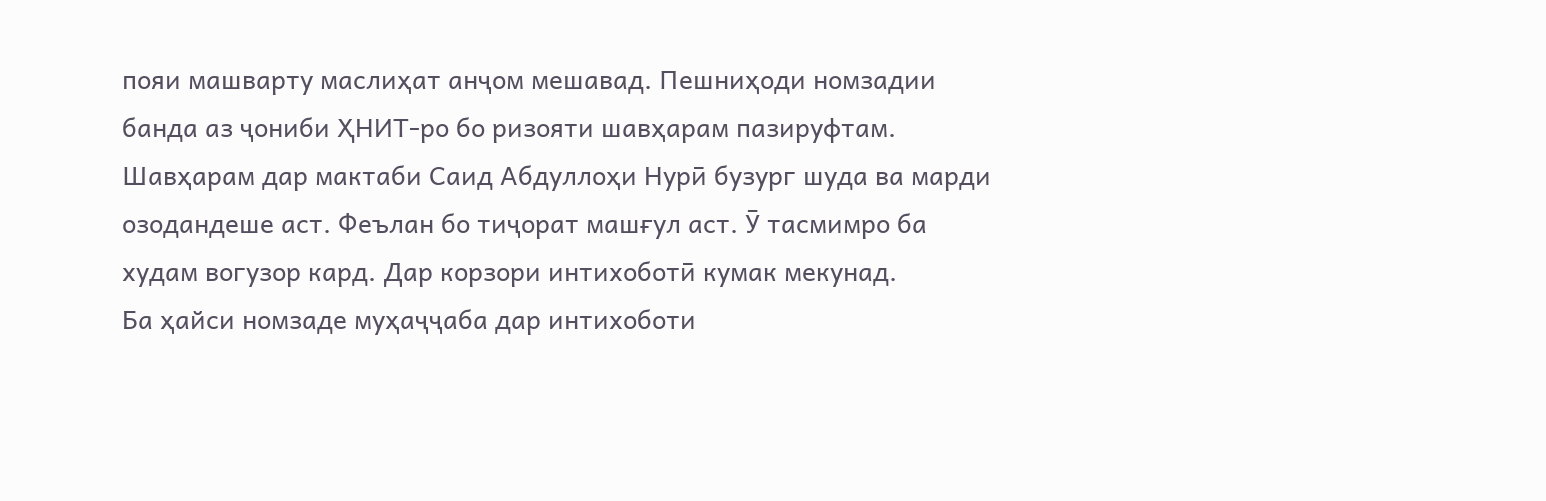пояи машварту маслиҳат анҷом мешавад. Пешниҳоди номзадии банда аз ҷониби ҲНИТ-ро бо ризояти шавҳарам пазируфтам. Шавҳарам дар мактаби Саид Абдуллоҳи Нурӣ бузург шуда ва марди озодандеше аст. Феълан бо тиҷорат машғул аст. Ӯ тасмимро ба худам вогузор кард. Дар корзори интихоботӣ кумак мекунад.
Ба ҳайси номзаде муҳаҷҷаба дар интихоботи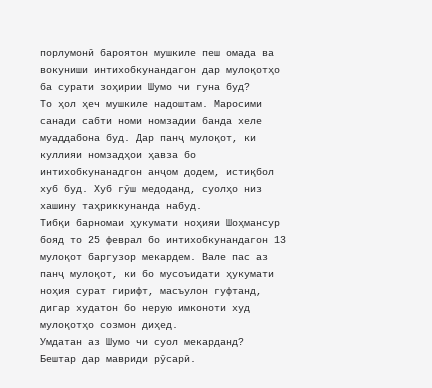порлумонӣ бароятон мушкиле пеш омада ва вокуниши интихобкунандагон дар мулоқотҳо ба сурати зоҳирии Шумо чи гуна буд?
То ҳол ҳеч мушкиле надоштам. Маросими санади сабти номи номзадии банда хеле муаддабона буд. Дар панҷ мулоқот, ки куллияи номзадҳои ҳавза бо интихобкунанадгон анҷом додем, истиқбол хуб буд. Хуб гӯш медоданд, суолҳо низ хашину таҳриккунанда набуд.
Тибқи барномаи ҳукумати ноҳияи Шоҳмансур бояд то 25 феврал бо интихобкунандагон 13 мулоқот баргузор мекардем. Вале пас аз панҷ мулоқот, ки бо мусоъидати ҳукумати ноҳия сурат гирифт, масъулон гуфтанд, дигар худатон бо нерую имконоти худ мулоқотҳо созмон диҳед.
Умдатан аз Шумо чи суол мекарданд?
Бештар дар мавриди рӯсарӣ.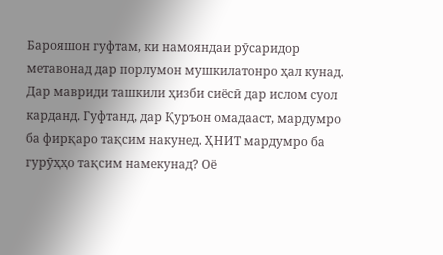Барояшон гуфтам, ки намояндаи рӯсаридор метавонад дар порлумон мушкилатонро ҳал кунад. Дар мавриди ташкили ҳизби сиёсӣ дар ислом суол карданд. Гуфтанд, дар Қуръон омадааст, мардумро ба фирқаро тақсим накунед. ҲНИТ мардумро ба гурӯҳҳо тақсим намекунад? Оё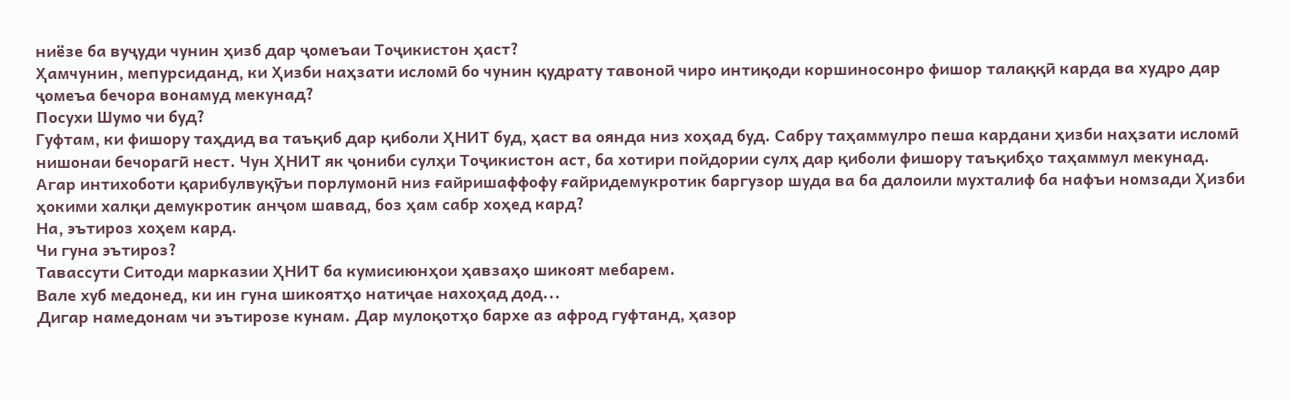ниёзе ба вуҷуди чунин ҳизб дар ҷомеъаи Тоҷикистон ҳаст?
Ҳамчунин, мепурсиданд, ки Ҳизби наҳзати исломӣ бо чунин қудрату тавоноӣ чиро интиқоди коршиносонро фишор талаққӣ карда ва худро дар ҷомеъа бечора вонамуд мекунад?
Посухи Шумо чи буд?
Гуфтам, ки фишору таҳдид ва таъқиб дар қиболи ҲНИТ буд, ҳаст ва оянда низ хоҳад буд. Сабру таҳаммулро пеша кардани ҳизби наҳзати исломӣ нишонаи бечорагӣ нест. Чун ҲНИТ як ҷониби сулҳи Тоҷикистон аст, ба хотири пойдории сулҳ дар қиболи фишору таъқибҳо таҳаммул мекунад.
Агар интихоботи қарибулвуқӯъи порлумонӣ низ ғайришаффофу ғайридемукротик баргузор шуда ва ба далоили мухталиф ба нафъи номзади Ҳизби ҳокими халқи демукротик анҷом шавад, боз ҳам сабр хоҳед кард?
На, эътироз хоҳем кард.
Чи гуна эътироз?
Тавассути Ситоди марказии ҲНИТ ба кумисиюнҳои ҳавзаҳо шикоят мебарем.
Вале хуб медонед, ки ин гуна шикоятҳо натиҷае нахоҳад дод...
Дигар намедонам чи эътирозе кунам. Дар мулоқотҳо бархе аз афрод гуфтанд, ҳазор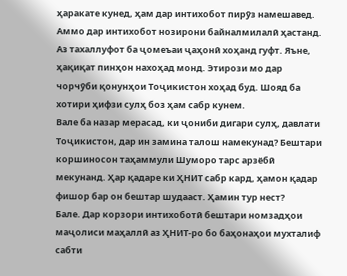ҳаракате кунед, ҳам дар интихобот пирӯз намешавед. Аммо дар интихобот нозирони байналмилалӣ ҳастанд. Аз тахаллуфот ба ҷомеъаи ҷаҳонӣ хоҳанд гуфт. Яъне, ҳақиқат пинҳон нахоҳад монд. Этирози мо дар чорчӯби қонунҳои Тоҷикистон хоҳад буд. Шояд ба хотири ҳифзи сулҳ боз ҳам сабр кунем.
Вале ба назар мерасад, ки ҷониби дигари сулҳ, давлати Тоҷикистон, дар ин замина талош намекунад? Бештари коршиносон таҳаммули Шуморо тарс арзёбӣ мекунанд. Ҳар қадаре ки ҲНИТ сабр кард, ҳамон қадар фишор бар он бештар шудааст. Ҳамин тур нест?
Бале. Дар корзори интихоботӣ бештари номзадҳои маҷолиси маҳаллӣ аз ҲНИТ-ро бо баҳонаҳои мухталиф сабти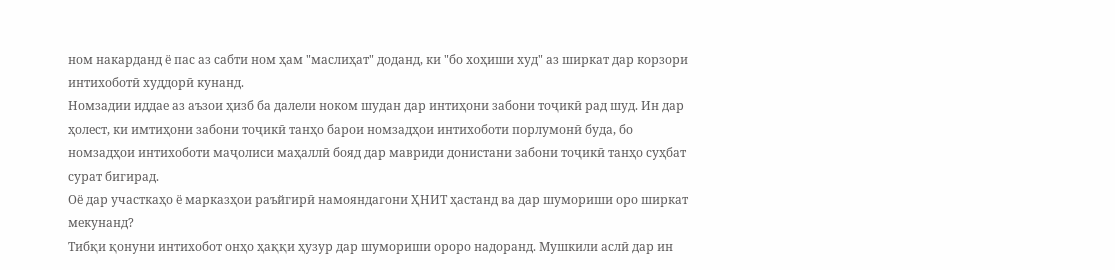ном накарданд ё пас аз сабти ном ҳам "маслиҳат" доданд, ки "бо хоҳиши худ" аз ширкат дар корзори интихоботӣ худдорӣ кунанд.
Номзадии иддае аз аъзои ҳизб ба далели ноком шудан дар интиҳони забони тоҷикӣ рад шуд. Ин дар ҳолест, ки имтиҳони забони тоҷикӣ танҳо барои номзадҳои интихоботи порлумонӣ буда, бо номзадҳои интихоботи маҷолиси маҳаллӣ бояд дар мавриди донистани забони тоҷикӣ танҳо суҳбат сурат бигирад.
Оё дар участкаҳо ё марказҳои раъйгирӣ намояндагони ҲНИТ ҳастанд ва дар шумориши оро ширкат мекунанд?
Тибқи қонуни интихобот онҳо ҳаққи ҳузур дар шумориши ороро надоранд. Мушкили аслӣ дар ин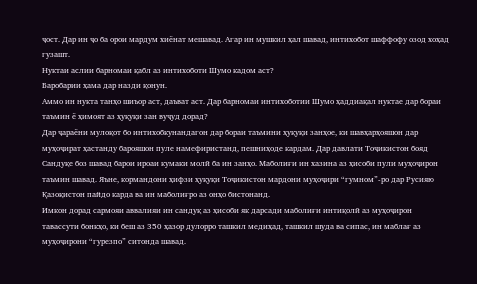ҷост. Дар ин ҷо ба орои мардум хиёнат мешавад. Агар ин мушкил ҳал шавад, интихобот шаффофу озод хоҳад гузашт.
Нуктаи аслии барномаи қабл аз интихоботи Шумо кадом аст?
Баробарии ҳама дар назди қонун.
Аммо ин нукта танҳо шиъор аст, даъват аст. Дар барномаи интихоботии Шумо ҳаддиақал нуктае дар бораи таъмин ё ҳимоят аз ҳуқуқи зан вуҷуд дорад?
Дар ҷараёни мулоқот бо интихобкунандагон дар бораи таъмини ҳуқуқи занҳое, ки шавҳарҳояшон дар муҳоҷират ҳастанду барояшон пуле намефиристанд, пешниҳоде кардам. Дар давлати Тоҷикистон бояд Сандуқе боз шавад барои ироаи кумаки молӣ ба ин занҳо. Маболиғи ин хазина аз ҳисоби пули муҳоҷирон таъмин шавад. Яъне, кормандони ҳифзи ҳуқуқи Тоҷикистон мардони муҳоҷири “гумном”-ро дар Русияю Қазоқистон пайдо карда ва ин маболиғро аз онҳо бистонанд.
Имкон дорад сармояи аввалияи ин сандуқ аз ҳисоби як дарсади маболиғи интиқолӣ аз муҳоҷирон тавассути бонкҳо, ки беш аз 350 ҳазор дулорро ташкил медиҳад, ташкил шуда ва сипас, ин маблағ аз муҳоҷирони “гурезпо” ситонда шавад.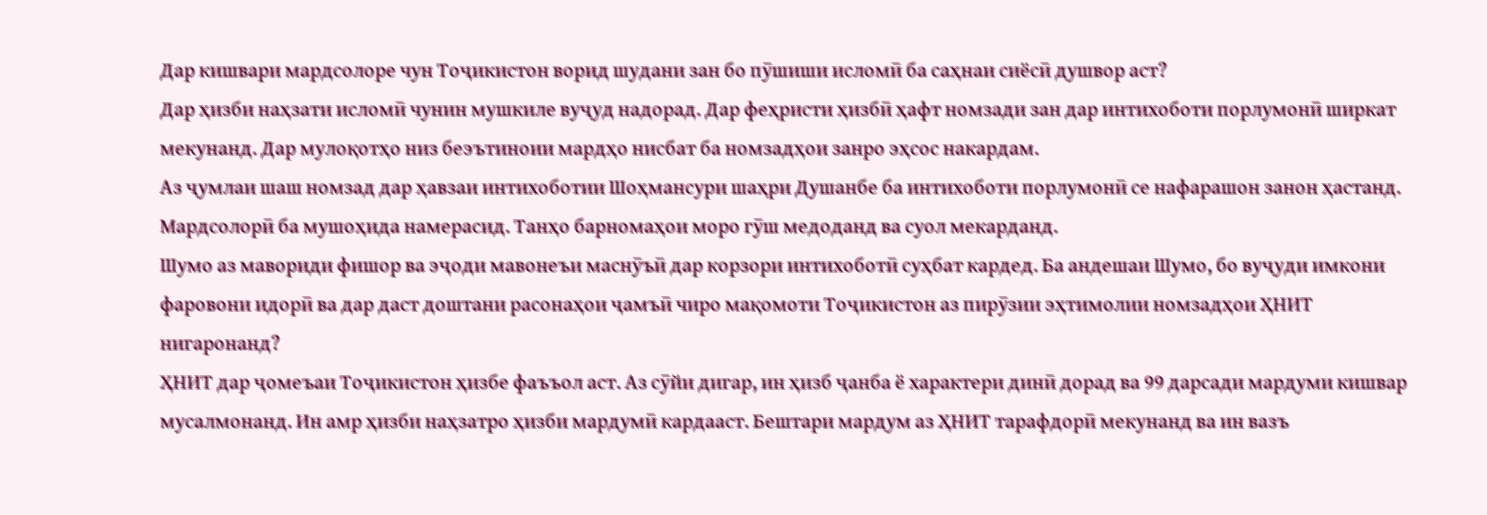Дар кишвари мардсолоре чун Тоҷикистон ворид шудани зан бо пӯшиши исломӣ ба саҳнаи сиёсӣ душвор аст?
Дар ҳизби наҳзати исломӣ чунин мушкиле вуҷуд надорад. Дар феҳристи ҳизбӣ ҳафт номзади зан дар интихоботи порлумонӣ ширкат мекунанд. Дар мулоқотҳо низ беэътиноии мардҳо нисбат ба номзадҳои занро эҳсос накардам.
Аз ҷумлаи шаш номзад дар ҳавзаи интихоботии Шоҳмансури шаҳри Душанбе ба интихоботи порлумонӣ се нафарашон занон ҳастанд. Мардсолорӣ ба мушоҳида намерасид. Танҳо барномаҳои моро гӯш медоданд ва суол мекарданд.
Шумо аз мавориди фишор ва эҷоди мавонеъи маснӯъӣ дар корзори интихоботӣ суҳбат кардед. Ба андешаи Шумо, бо вуҷуди имкони фаровони идорӣ ва дар даст доштани расонаҳои ҷамъӣ чиро мақомоти Тоҷикистон аз пирӯзии эҳтимолии номзадҳои ҲНИТ нигаронанд?
ҲНИТ дар ҷомеъаи Тоҷикистон ҳизбе фаъъол аст. Аз сӯйи дигар, ин ҳизб ҷанба ё характери динӣ дорад ва 99 дарсади мардуми кишвар мусалмонанд. Ин амр ҳизби наҳзатро ҳизби мардумӣ кардааст. Бештари мардум аз ҲНИТ тарафдорӣ мекунанд ва ин вазъ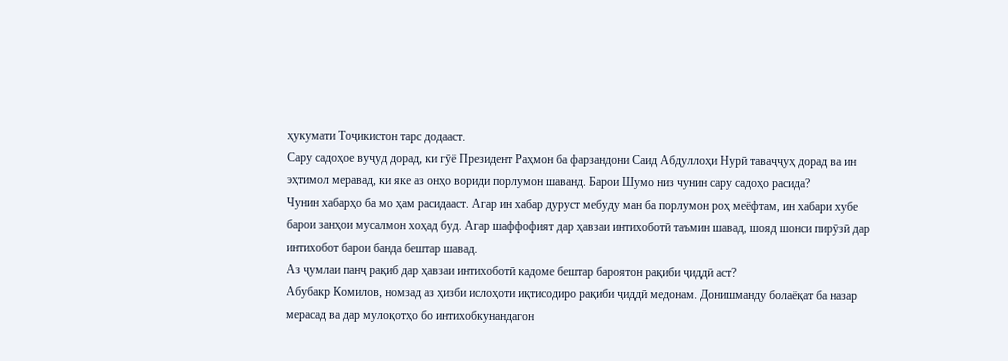ҳукумати Тоҷикистон тарс додааст.
Сару садоҳое вуҷуд дорад, ки гӯё Президент Раҳмон ба фарзандони Саид Абдуллоҳи Нурӣ таваҷҷуҳ дорад ва ин эҳтимол меравад, ки яке аз онҳо вориди порлумон шаванд. Барои Шумо низ чунин сару садоҳо расида?
Чунин хабарҳо ба мо ҳам расидааст. Агар ин хабар дуруст мебуду ман ба порлумон роҳ меёфтам, ин хабари хубе барои занҳои мусалмон хоҳад буд. Агар шаффофият дар ҳавзаи интихоботӣ таъмин шавад, шояд шонси пирӯзӣ дар интихобот барои банда бештар шавад.
Аз ҷумлаи панҷ рақиб дар ҳавзаи интихоботӣ кадоме бештар бароятон рақиби ҷиддӣ аст?
Абубакр Комилов, номзад аз ҳизби ислоҳоти иқтисодиро рақиби ҷиддӣ медонам. Донишманду болаёқат ба назар мерасад ва дар мулоқотҳо бо интихобкунандагон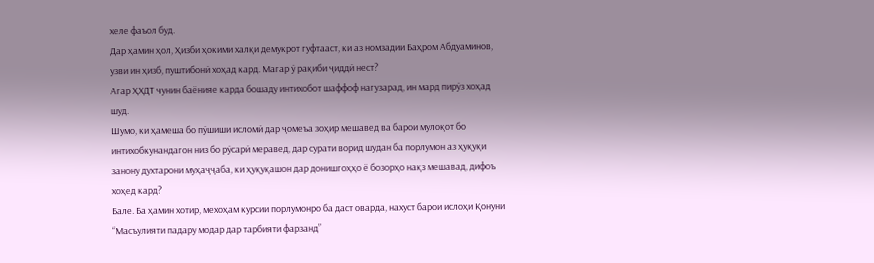хеле фаъол буд.
Дар ҳамин ҳол, Ҳизби ҳокими халқи демукрот гуфтааст, ки аз номзадии Баҳром Абдуаминов, узви ин ҳизб, пуштибонӣ хоҳад кард. Магар ӯ рақиби ҷиддӣ нест?
Агар ҲХДТ чунин баёнияе карда бошаду интихобот шаффоф нагузарад, ин мард пирӯз хоҳад шуд.
Шумо, ки ҳамеша бо пӯшиши исломӣ дар ҷомеъа зоҳир мешавед ва барои мулоқот бо интихобкунандагон низ бо рӯсарӣ меравед, дар сурати ворид шудан ба порлумон аз ҳуқуқи занону духтарони муҳаҷҷаба, ки ҳуқуқашон дар донишгоҳҳо ё бозорҳо нақз мешавад, дифоъ хоҳед кард?
Бале. Ба ҳамин хотир, мехоҳам курсии порлумонро ба даст оварда, нахуст барои ислоҳи Қонуни “Масъулияти падару модар дар тарбияти фарзанд”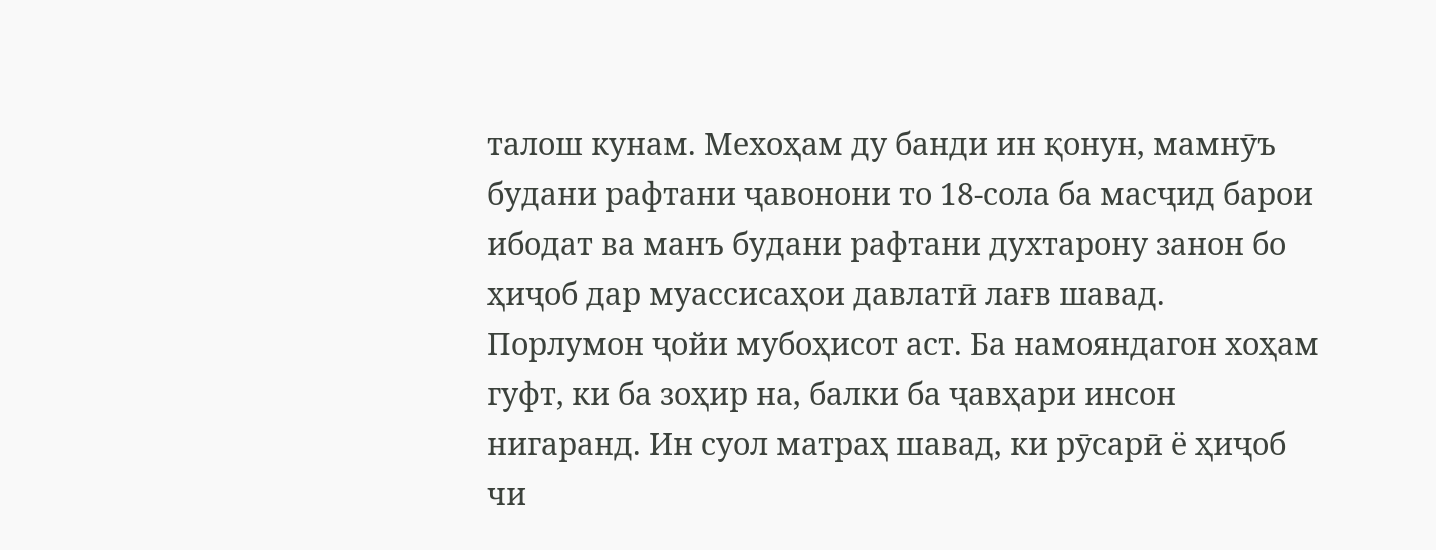талош кунам. Мехоҳам ду банди ин қонун, мамнӯъ будани рафтани ҷавонони то 18-сола ба масҷид барои ибодат ва манъ будани рафтани духтарону занон бо ҳиҷоб дар муассисаҳои давлатӣ лағв шавад.
Порлумон ҷойи мубоҳисот аст. Ба намояндагон хоҳам гуфт, ки ба зоҳир на, балки ба ҷавҳари инсон нигаранд. Ин суол матраҳ шавад, ки рӯсарӣ ё ҳиҷоб чи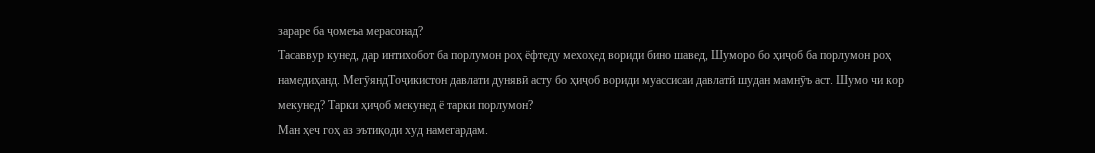зараре ба ҷомеъа мерасонад?
Тасаввур кунед, дар интихобот ба порлумон роҳ ёфтеду мехоҳед вориди бино шавед, Шуморо бо ҳиҷоб ба порлумон роҳ намедиҳанд. МегӯяндТоҷикистон давлати дунявӣ асту бо ҳиҷоб вориди муассисаи давлатӣ шудан мамнӯъ аст. Шумо чи кор мекунед? Тарки ҳиҷоб мекунед ё тарки порлумон?
Ман ҳеч гоҳ аз эътиқоди худ намегардам.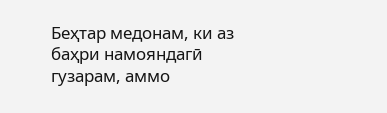Беҳтар медонам, ки аз баҳри намояндагӣ гузарам, аммо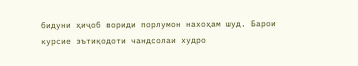бидуни ҳиҷоб вориди порлумон нахоҳам шуд. Барои курсие эътиқодоти чандсолаи худро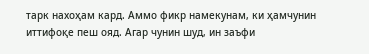тарк нахоҳам кард. Аммо фикр намекунам, ки ҳамчунин иттифоқе пеш ояд. Агар чунин шуд, ин заъфи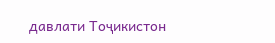давлати Тоҷикистон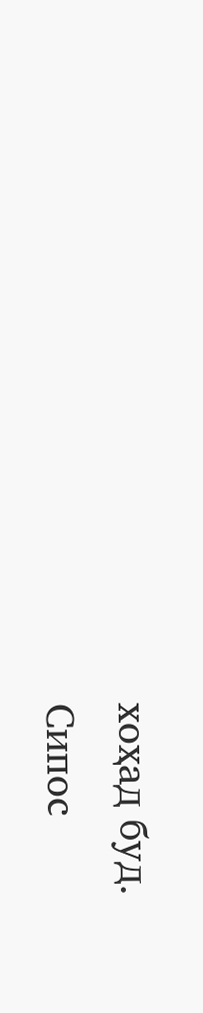хоҳад буд.
Сипос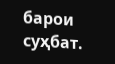барои суҳбат.